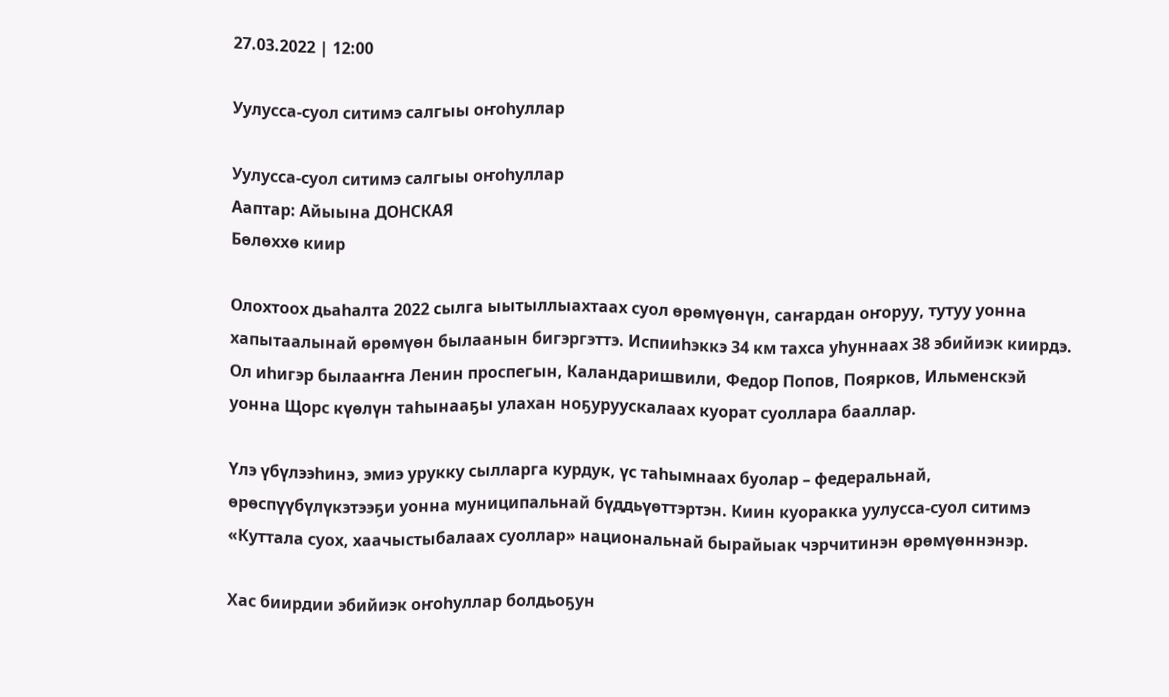27.03.2022 | 12:00

Уулусса-суол ситимэ салгыы оҥоһуллар

Уулусса-суол ситимэ салгыы оҥоһуллар
Ааптар: Айыына ДОНСКАЯ
Бөлөххө киир

Олохтоох дьаһалта 2022 сылга ыытыллыахтаах суол өрөмүөнүн, саҥардан оҥоруу, тутуу уонна хапытаалынай өрөмүөн былаанын бигэргэттэ. Испииһэккэ 34 км тахса уһуннаах 38 эбийиэк киирдэ. Ол иһигэр былааҥҥа Ленин проспегын, Каландаришвили, Федор Попов, Поярков, Ильменскэй уонна Щорс күөлүн таһынааҕы улахан ноҕуруускалаах куорат суоллара бааллар.

Үлэ үбүлээһинэ, эмиэ урукку сылларга курдук, үс таһымнаах буолар – федеральнай, өрөспүүбүлүкэтээҕи уонна муниципальнай бүддьүөттэртэн. Киин куоракка уулусса-суол ситимэ «Куттала суох, хаачыстыбалаах суоллар» национальнай бырайыак чэрчитинэн өрөмүөннэнэр.

Хас биирдии эбийиэк оҥоһуллар болдьоҕун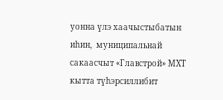уонна үлэ хаачыстыбатын иһин,  муниципальнай сакаасчыт «Главстрой» МХТ кытта түһэрсиллибит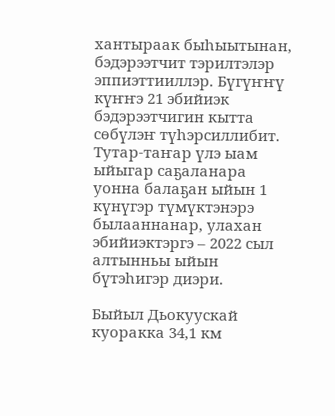хантыраак быһыытынан, бэдэрээтчит тэрилтэлэр эппиэттииллэр. Бүгүҥҥү күҥҥэ 21 эбийиэк бэдэрээтчигин кытта сөбүлэҥ түһэрсиллибит. Тутар-таҥар үлэ ыам ыйыгар саҕаланара уонна балаҕан ыйын 1 күнүгэр түмүктэнэрэ былааннанар, улахан эбийиэктэргэ – 2022 сыл алтынньы ыйын бүтэһигэр диэри.

Быйыл Дьокуускай куоракка 34,1 км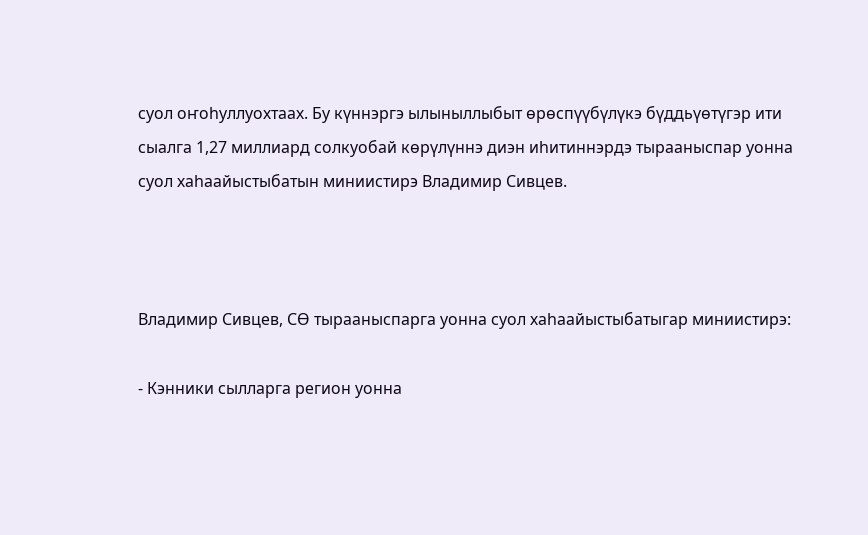суол оҥоһуллуохтаах. Бу күннэргэ ылыныллыбыт өрөспүүбүлүкэ бүддьүөтүгэр ити сыалга 1,27 миллиард солкуобай көрүлүннэ диэн иһитиннэрдэ тырааныспар уонна суол хаһаайыстыбатын миниистирэ Владимир Сивцев.



Владимир Сивцев, СӨ тырааныспарга уонна суол хаһаайыстыбатыгар миниистирэ:

- Кэнники сылларга регион уонна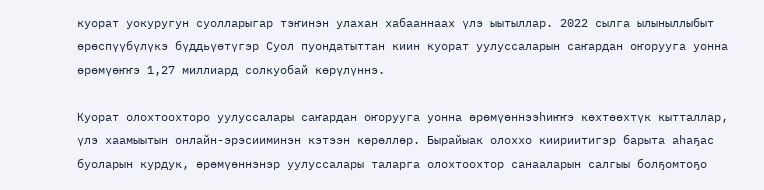куорат уокуругун суолларыгар тэҥинэн улахан хабааннаах үлэ ыытыллар. 2022 сылга ылыныллыбыт өрөспүүбүлүкэ бүддьүөтүгэр Суол пуондатыттан киин куорат уулуссаларын саҥардан оҥорууга уонна өрөмүөҥҥэ 1,27 миллиард солкуобай көрүлүннэ.

Куорат олохтоохторо уулуссалары саҥардан оҥорууга уонна өрөмүөннээһиҥҥэ көхтөөхтүк кытталлар, үлэ хаамыытын онлайн-эрэсииминэн кэтээн көрөллөр. Бырайыак олоххо киириитигэр барыта аһаҕас буоларын курдук, өрөмүөннэнэр уулуссалары таларга олохтоохтор санааларын салгыы болҕомтоҕо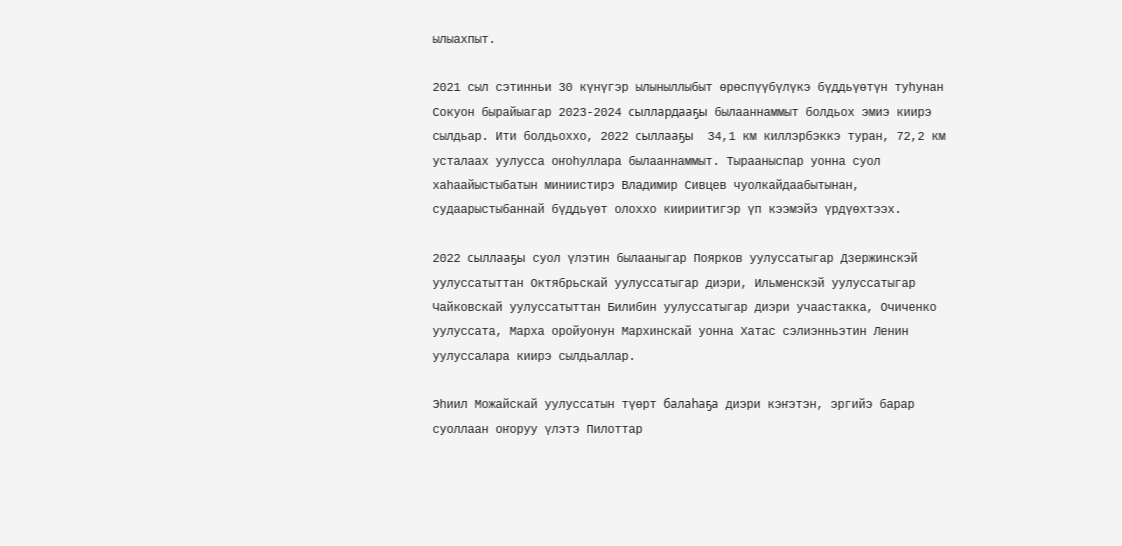ылыахпыт.

2021 сыл сэтинньи 30 күнүгэр ылыныллыбыт өрөспүүбүлүкэ бүддьүөтүн туһунан Сокуон бырайыагар 2023-2024 сыллардааҕы былааннаммыт болдьох эмиэ киирэ сылдьар. Ити болдьоххо, 2022 сыллааҕы  34,1 км киллэрбэккэ туран, 72,2 км усталаах уулусса оҥоһуллара былааннаммыт. Тырааныспар уонна суол хаһаайыстыбатын миниистирэ Владимир Сивцев чуолкайдаабытынан, судаарыстыбаннай бүддьүөт олоххо киириитигэр үп кээмэйэ үрдүөхтээх.

2022 сыллааҕы суол үлэтин былааныгар Поярков уулуссатыгар Дзержинскэй уулуссатыттан Октябрьскай уулуссатыгар диэри, Ильменскэй уулуссатыгар Чайковскай уулуссатыттан Билибин уулуссатыгар диэри учаастакка, Очиченко уулуссата, Марха оройуонун Мархинскай уонна Хатас сэлиэнньэтин Ленин уулуссалара киирэ сылдьаллар.

Эһиил Можайскай уулуссатын түөрт балаһаҕа диэри кэҥэтэн, эргийэ барар суоллаан оҥоруу үлэтэ Пилоттар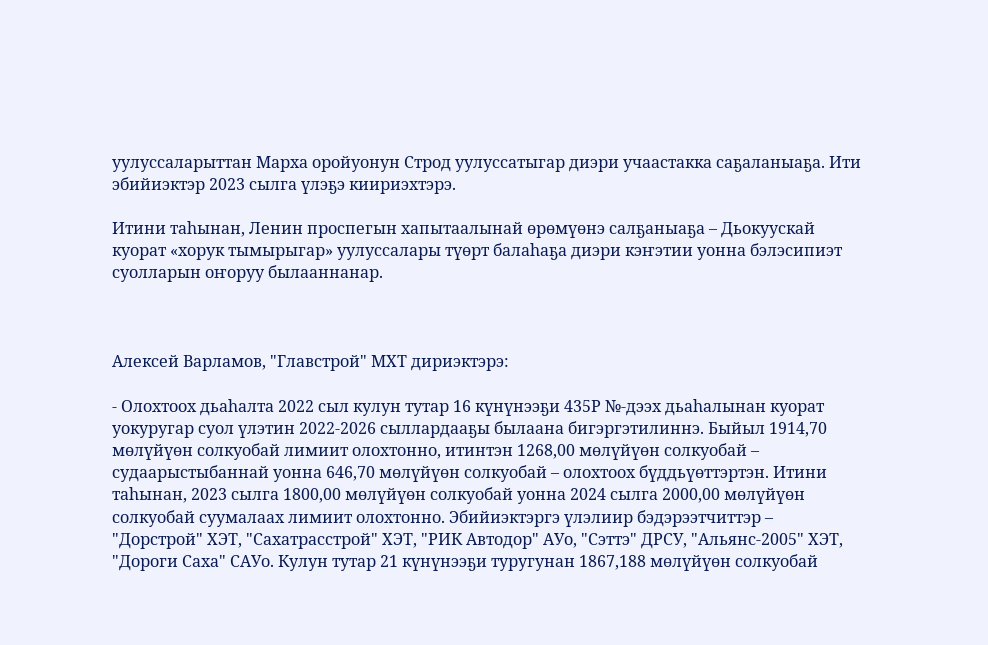уулуссаларыттан Марха оройуонун Строд уулуссатыгар диэри учаастакка саҕаланыаҕа. Ити эбийиэктэр 2023 сылга үлэҕэ киириэхтэрэ.

Итини таһынан, Ленин проспегын хапытаалынай өрөмүөнэ салҕаныаҕа – Дьокуускай куорат «хорук тымырыгар» уулуссалары түөрт балаһаҕа диэри кэҥэтии уонна бэлэсипиэт суолларын оҥоруу былааннанар.



Алексей Варламов, "Главстрой" МХТ дириэктэрэ:

- Олохтоох дьаһалта 2022 сыл кулун тутар 16 күнүнээҕи 435Р №-дээх дьаһалынан куорат уокуругар суол үлэтин 2022-2026 сыллардааҕы былаана бигэргэтилиннэ. Быйыл 1914,70 мөлүйүөн солкуобай лимиит олохтонно, итинтэн 1268,00 мөлүйүөн солкуобай – судаарыстыбаннай уонна 646,70 мөлүйүөн солкуобай – олохтоох бүддьүөттэртэн. Итини таһынан, 2023 сылга 1800,00 мөлүйүөн солкуобай уонна 2024 сылга 2000,00 мөлүйүөн солкуобай суумалаах лимиит олохтонно. Эбийиэктэргэ үлэлиир бэдэрээтчиттэр – "Дорстрой" ХЭТ, "Сахатрасстрой" ХЭТ, "РИК Автодор" АУо, "Сэттэ" ДРСУ, "Альянс-2005" ХЭТ, "Дороги Саха" САУо. Кулун тутар 21 күнүнээҕи туругунан 1867,188 мөлүйүөн солкуобай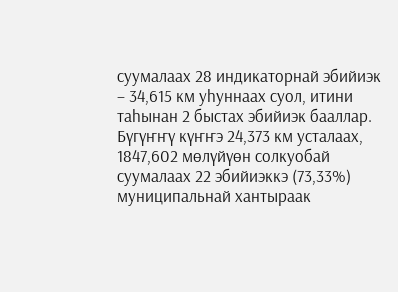суумалаах 28 индикаторнай эбийиэк – 34,615 км уһуннаах суол, итини таһынан 2 быстах эбийиэк бааллар. Бүгүҥҥү күҥҥэ 24,373 км усталаах, 1847,602 мөлүйүөн солкуобай суумалаах 22 эбийиэккэ (73,33%) муниципальнай хантыраак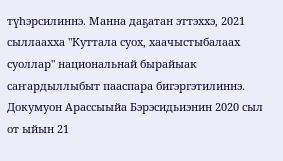түһэрсилиннэ. Манна даҕатан эттэххэ, 2021 сыллаахха "Куттала суох, хаачыстыбалаах суоллар" национальнай бырайыак саҥардыллыбыт пааспара бигэргэтилиннэ. Докумуон Арассыыйа Бэрэсидьиэнин 2020 сыл от ыйын 21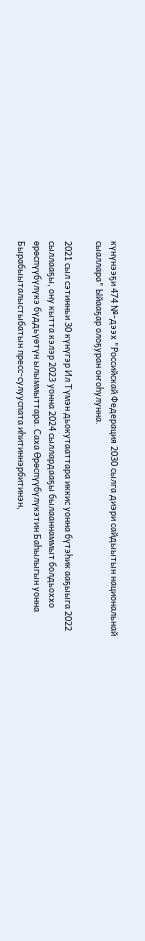күнүнээҕи 474 №-дээх "Российскай Федерация 2030 сылга диэри сайдыытын национальнай сыаллара" Ыйааҕар олоҕуран оҥоһулунна.

2021 сыл сэтинньи 30 күнүгэр Ил Түмэн дьокутааттара иккис уонна бүтэһик ааҕыыга 2022 сыллааҕы, ону кытта кэлэр 2023 уонна 2024 сыллардааҕы былааннаммыт болдьоххо өрөспүүбүлүкэ бүддьүөтүн ылыммыттара. Саха Өрөспүүбүлүкэтин Баһылыгын уонна Бырабыыталыстыбатын пресс-сулууспата иһитиннэрбитинэн,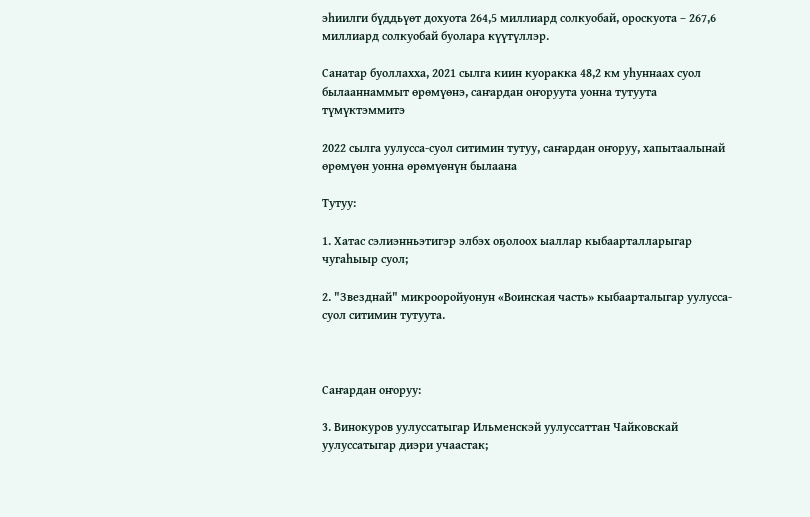эһиилги бүддьүөт дохуота 264,5 миллиард солкуобай, ороскуота – 267,6 миллиард солкуобай буолара күүтүллэр.

Санатар буоллахха, 2021 сылга киин куоракка 48,2 км уһуннаах суол былааннаммыт өрөмүөнэ, саҥардан оҥоруута уонна тутуута түмүктэммитэ

2022 сылга уулусса-суол ситимин тутуу, саҥардан оҥоруу, хапытаалынай өрөмүөн уонна өрөмүөнүн былаана

Тутуу:

1. Хатас сэлиэнньэтигэр элбэх оҕолоох ыаллар кыбаарталларыгар чугаһыыр суол;

2. "Звезднай" микрооройуонун «Воинская часть» кыбаарталыгар уулусса-суол ситимин тутуута.



Саҥардан оҥоруу:

3. Винокуров уулуссатыгар Ильменскэй уулуссаттан Чайковскай уулуссатыгар диэри учаастак;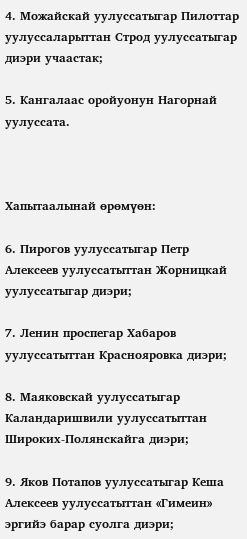4. Можайскай уулуссатыгар Пилоттар уулуссаларыттан Строд уулуссатыгар диэри учаастак;

5. Кангалаас оройуонун Нагорнай уулуссата.



Хапытаалынай өрөмүөн:

6. Пирогов уулуссатыгар Петр Алексеев уулуссатыттан Жорницкай уулуссатыгар диэри;

7. Ленин проспегар Хабаров уулуссатыттан Краснояровка диэри;

8. Маяковскай уулуссатыгар Каландаришвили уулуссатыттан Широких-Полянскайга диэри;

9. Яков Потапов уулуссатыгар Кеша Алексеев уулуссатыттан «Гимеин» эргийэ барар суолга диэри;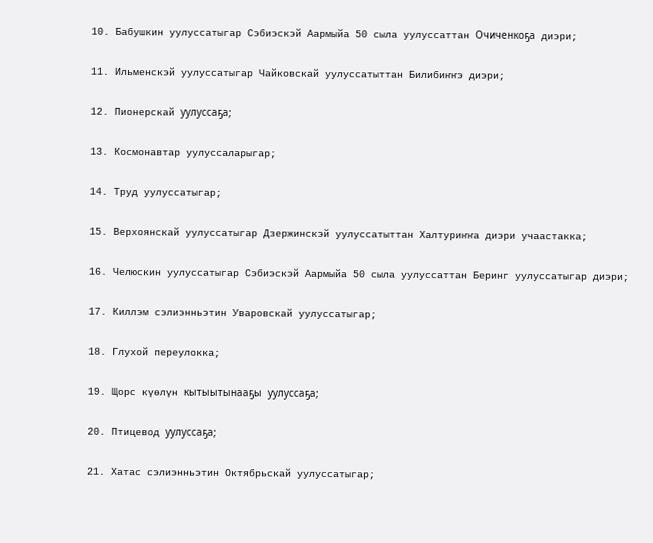10. Бабушкин уулуссатыгар Сэбиэскэй Аармыйа 50 сыла уулуссаттан Очиченкоҕа диэри;

11. Ильменскэй уулуссатыгар Чайковскай уулуссатыттан Билибиҥҥэ диэри;

12. Пионерскай уулуссаҕа;

13. Космонавтар уулуссаларыгар;

14. Труд уулуссатыгар;

15. Верхоянскай уулуссатыгар Дзержинскэй уулуссатыттан Халтуриҥҥа диэри учаастакка;

16. Челюскин уулуссатыгар Сэбиэскэй Аармыйа 50 сыла уулуссаттан Беринг уулуссатыгар диэри;

17. Киллэм сэлиэнньэтин Уваровскай уулуссатыгар;

18. Глухой переулокка;

19. Щорс күөлүн кытыытынааҕы уулуссаҕа;

20. Птицевод уулуссаҕа;

21. Хатас сэлиэнньэтин Октябрьскай уулуссатыгар;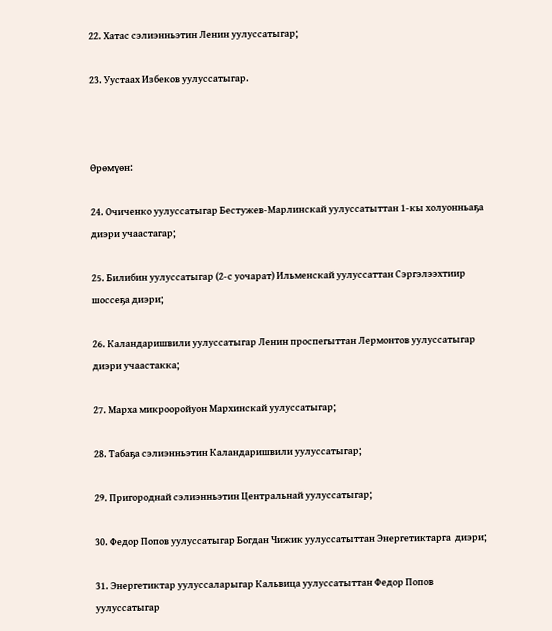22. Хатас сэлиэнньэтин Ленин уулуссатыгар;

23. Уустаах Избеков уулуссатыгар.



Өрөмүөн:

24. Очиченко уулуссатыгар Бестужев-Марлинскай уулуссатыттан 1-кы холуонньаҕа диэри учаастагар;

25. Билибин уулуссатыгар (2-с уочарат) Ильменскай уулуссаттан Сэргэлээхтиир шоссеҕа диэри;

26. Каландаришвили уулуссатыгар Ленин проспегыттан Лермонтов уулуссатыгар диэри учаастакка;

27. Марха микрооройуон Мархинскай уулуссатыгар;

28. Табаҕа сэлиэнньэтин Каландаришвили уулуссатыгар;

29. Пригороднай сэлиэнньэтин Центральнай уулуссатыгар;

30. Федор Попов уулуссатыгар Богдан Чижик уулуссатыттан Энергетиктарга  диэри;

31. Энергетиктар уулуссаларыгар Кальвица уулуссатыттан Федор Попов уулуссатыгар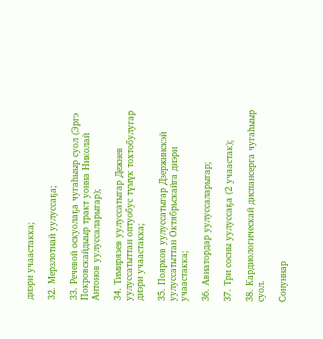диэри учаастакка;

32. Мерзлотнай уулуссаҕа;

33. Речевой оскуолаҕа чугаһыыр суол (Эргэ Покровскайдыыр тракт уонна Николай Антонов уулуссаларыгар);

34. Тимирязев уулуссатыгар Дежнев уулуссатыттан оптуобус түмүк тохтобулугар диэри учаастакка;

35. Поярков уулуссатыгар Дзержинскэй уулуссатыттан Октябрьскайга диэри учаастакка;

36. Авиатордар уулуссаларыгар;

37. Три сосны уулуссаҕа (2 учаастак);

38. Кардиологическай диспансерга чугаһыыр суол.

Сонуннар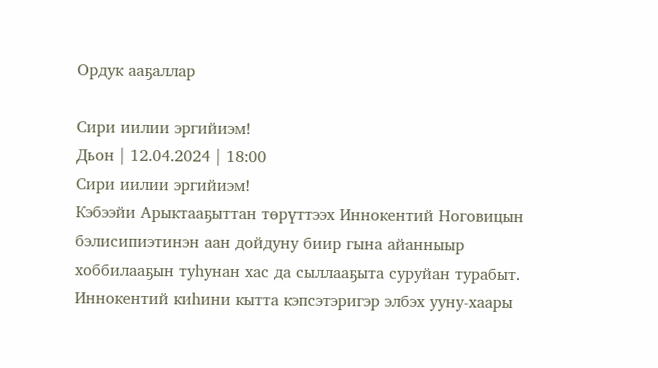Ордук ааҕаллар

Сири иилии эргийиэм!
Дьон | 12.04.2024 | 18:00
Сири иилии эргийиэм!
Кэбээйи Арыктааҕыттан төрүттээх Иннокентий Ноговицын бэлисипиэтинэн аан дойдуну биир гына айанныыр хоббилааҕын туһунан хас да сыллааҕыта суруйан турабыт. Иннокентий киһини кытта кэпсэтэригэр элбэх ууну-хаары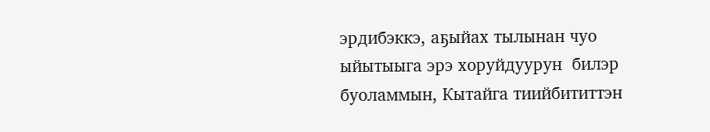эрдибэккэ, аҕыйах тылынан чуо ыйытыыга эрэ хоруйдуурун  билэр буоламмын, Кытайга тиийбититтэн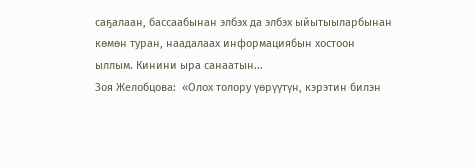саҕалаан, бассаабынан элбэх да элбэх ыйытыыларбынан көмөн туран, наадалаах информациябын хостоон ыллым. Кинини ыра санаатын...
Зоя Желобцова:  «Олох толору үөрүүтүн, кэрэтин билэн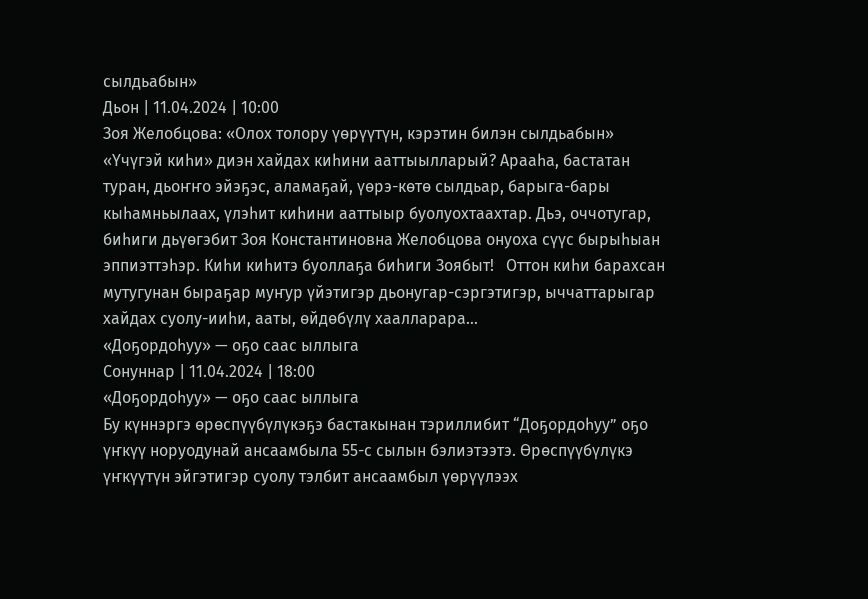сылдьабын»
Дьон | 11.04.2024 | 10:00
Зоя Желобцова: «Олох толору үөрүүтүн, кэрэтин билэн сылдьабын»
«Үчүгэй киһи» диэн хайдах киһини ааттыылларый? Арааһа, бастатан туран, дьоҥҥо эйэҕэс, аламаҕай, үөрэ-көтө сылдьар, барыга-бары кыһамньылаах, үлэһит киһини ааттыыр буолуохтаахтар. Дьэ, оччотугар, биһиги дьүөгэбит Зоя Константиновна Желобцова онуоха сүүс бырыһыан эппиэттэһэр. Киһи киһитэ буоллаҕа биһиги Зоябыт!   Оттон киһи барахсан мутугунан быраҕар муҥур үйэтигэр дьонугар-сэргэтигэр, ыччаттарыгар хайдах суолу-ииһи, ааты, өйдөбүлү хаалларара...
«Доҕордоһуу» — оҕо саас ыллыга
Сонуннар | 11.04.2024 | 18:00
«Доҕордоһуу» — оҕо саас ыллыга
Бу күннэргэ өрөспүүбүлүкэҕэ бастакынан тэриллибит “Доҕордоһуу” оҕо үҥкүү норуодунай ансаамбыла 55-с сылын бэлиэтээтэ. Өрөспүүбүлүкэ үҥкүүтүн эйгэтигэр суолу тэлбит ансаамбыл үөрүүлээх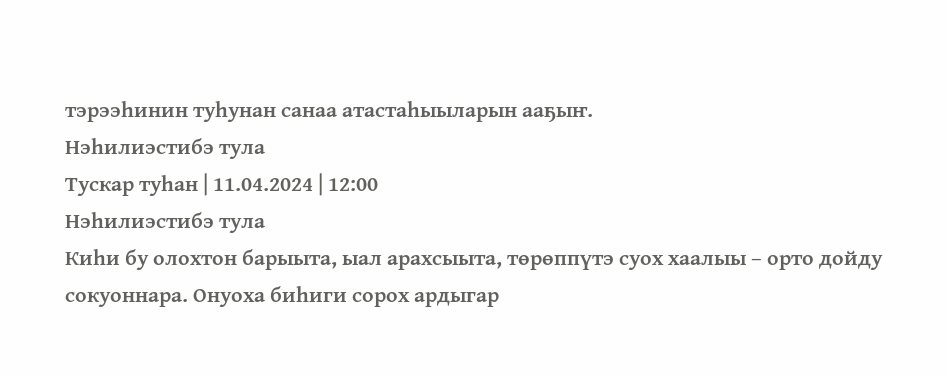тэрээһинин туһунан санаа атастаһыыларын ааҕыҥ.
Нэһилиэстибэ тула
Тускар туһан | 11.04.2024 | 12:00
Нэһилиэстибэ тула
Киһи бу олохтон барыыта, ыал арахсыыта, төрөппүтэ суох хаалыы – орто дойду сокуоннара. Онуоха биһиги сорох ардыгар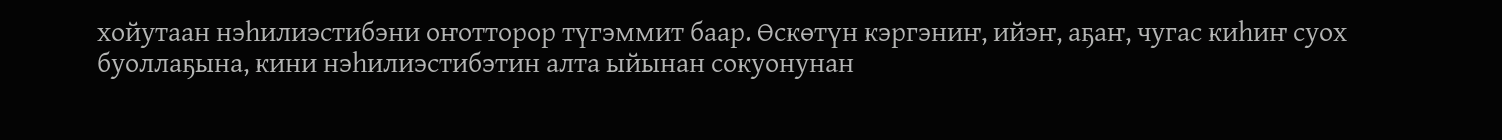хойутаан нэһилиэстибэни оҥотторор түгэммит баар. Өскөтүн кэргэниҥ, ийэҥ, аҕаҥ, чугас киһиҥ суох буоллаҕына, кини нэһилиэстибэтин алта ыйынан сокуонунан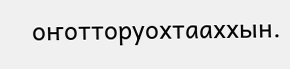оҥотторуохтааххын.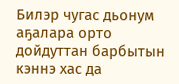Билэр чугас дьонум аҕалара орто дойдуттан барбытын кэннэ хас да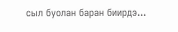сыл буолан баран биирдэ...